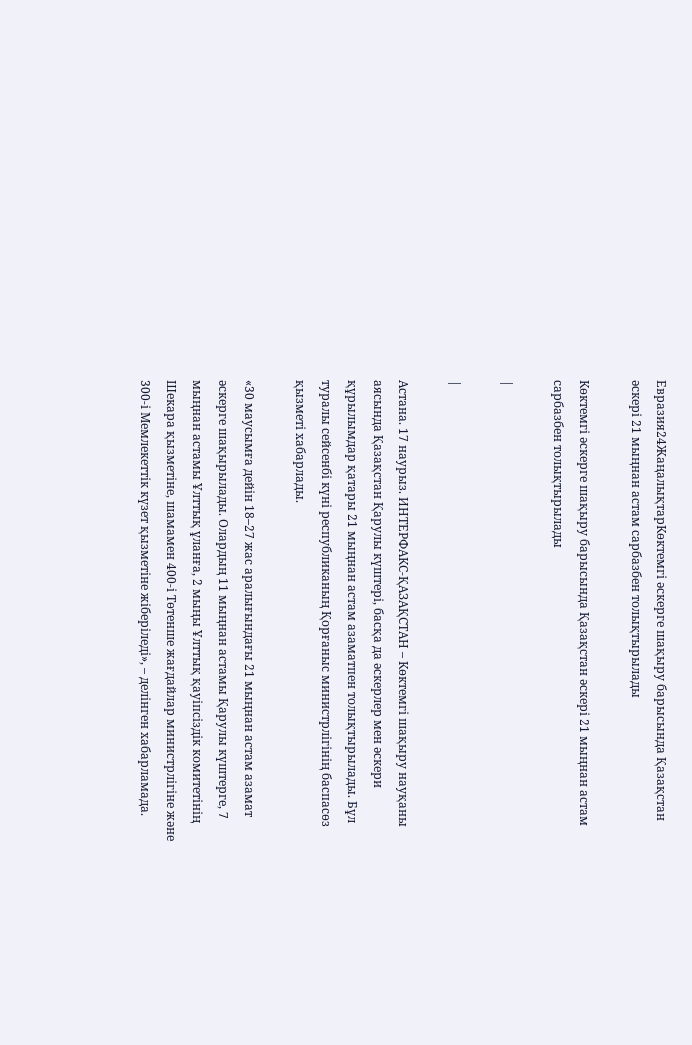Евразия24ЖаңалықтарКөктемгі әскерге шақыру барысында Қазақстан әскері 21 мыңнан астам сарбазбен толықтырылады

Көктемгі әскерге шақыру барысында Қазақстан әскері 21 мыңнан астам сарбазбен толықтырылады

|

|

Астана. 17 наурыз. ИНТЕРФАКС-ҚАЗАҚСТАН – Көктемгі шақыру науқаны аясында Қазақстан Қарулы күштері, басқа да әскерлер мен әскери құрылымдар қатары 21 мыңнан астам азаматпен толықтырылады. Бұл туралы сейсенбі күні республиканың Қорғаныс министрлігінің баспасөз қызметі хабарлады.

«30 маусымға дейін 18–27 жас аралығындағы 21 мыңнан астам азамат әскерге шақырылады. Олардың 11 мыңнан астамы Қарулы күштерге, 7 мыңнан астамы Ұлттық ұланға, 2 мыңы Ұлттық қауіпсіздік комитетінің Шекара қызметіне, шамамен 400-і Төтенше жағдайлар министрлігіне және 300-і Мемлекеттік күзет қызметіне жіберіледі», – делінген хабарламада.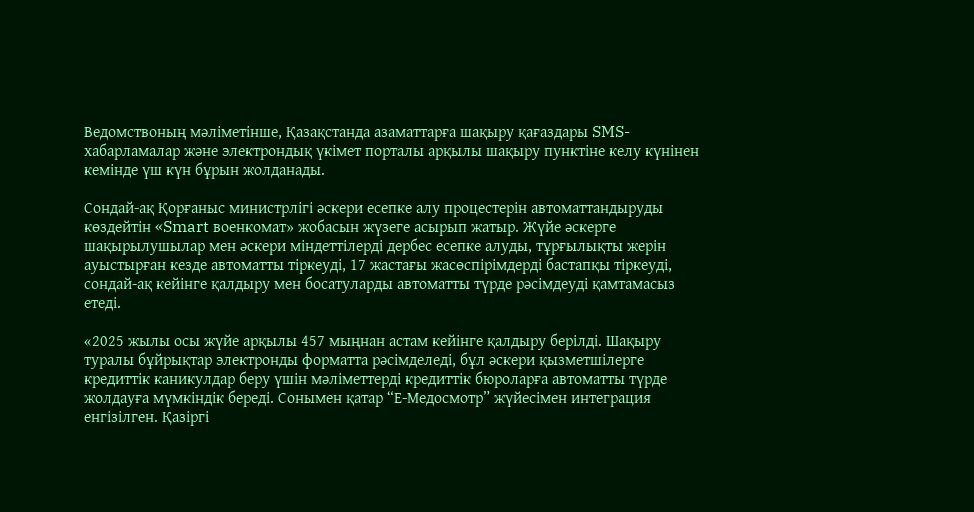Ведомствоның мәліметінше, Қазақстанда азаматтарға шақыру қағаздары SMS-хабарламалар және электрондық үкімет порталы арқылы шақыру пунктіне келу күнінен кемінде үш күн бұрын жолданады.

Сондай-ақ Қорғаныс министрлігі әскери есепке алу процестерін автоматтандыруды көздейтін «Smart военкомат» жобасын жүзеге асырып жатыр. Жүйе әскерге шақырылушылар мен әскери міндеттілерді дербес есепке алуды, тұрғылықты жерін ауыстырған кезде автоматты тіркеуді, 17 жастағы жасөспірімдерді бастапқы тіркеуді, сондай-ақ кейінге қалдыру мен босатуларды автоматты түрде рәсімдеуді қамтамасыз етеді.

«2025 жылы осы жүйе арқылы 457 мыңнан астам кейінге қалдыру берілді. Шақыру туралы бұйрықтар электронды форматта рәсімделеді, бұл әскери қызметшілерге кредиттік каникулдар беру үшін мәліметтерді кредиттік бюроларға автоматты түрде жолдауға мүмкіндік береді. Сонымен қатар “Е-Медосмотр” жүйесімен интеграция енгізілген. Қазіргі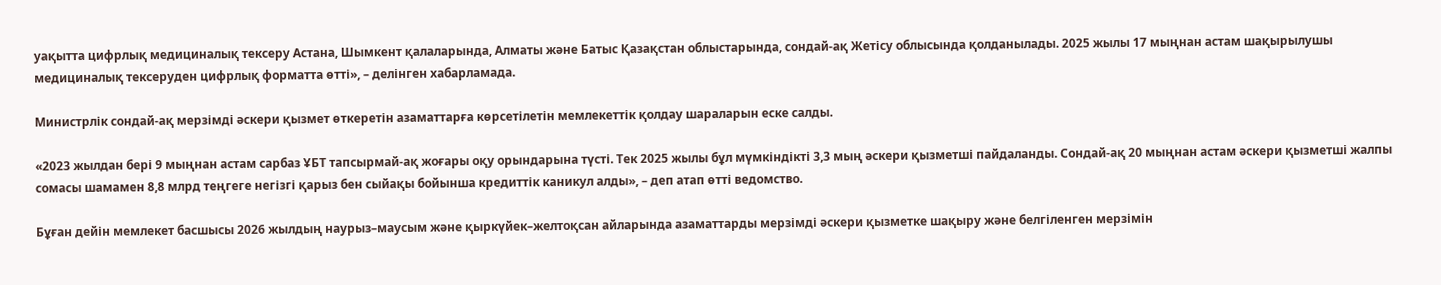уақытта цифрлық медициналық тексеру Астана, Шымкент қалаларында, Алматы және Батыс Қазақстан облыстарында, сондай-ақ Жетісу облысында қолданылады. 2025 жылы 17 мыңнан астам шақырылушы медициналық тексеруден цифрлық форматта өтті», – делінген хабарламада.

Министрлік сондай-ақ мерзімді әскери қызмет өткеретін азаматтарға көрсетілетін мемлекеттік қолдау шараларын еске салды.

«2023 жылдан бері 9 мыңнан астам сарбаз ҰБТ тапсырмай-ақ жоғары оқу орындарына түсті. Тек 2025 жылы бұл мүмкіндікті 3,3 мың әскери қызметші пайдаланды. Сондай-ақ 20 мыңнан астам әскери қызметші жалпы сомасы шамамен 8,8 млрд теңгеге негізгі қарыз бен сыйақы бойынша кредиттік каникул алды», – деп атап өтті ведомство.

Бұған дейін мемлекет басшысы 2026 жылдың наурыз–маусым және қыркүйек–желтоқсан айларында азаматтарды мерзімді әскери қызметке шақыру және белгіленген мерзімін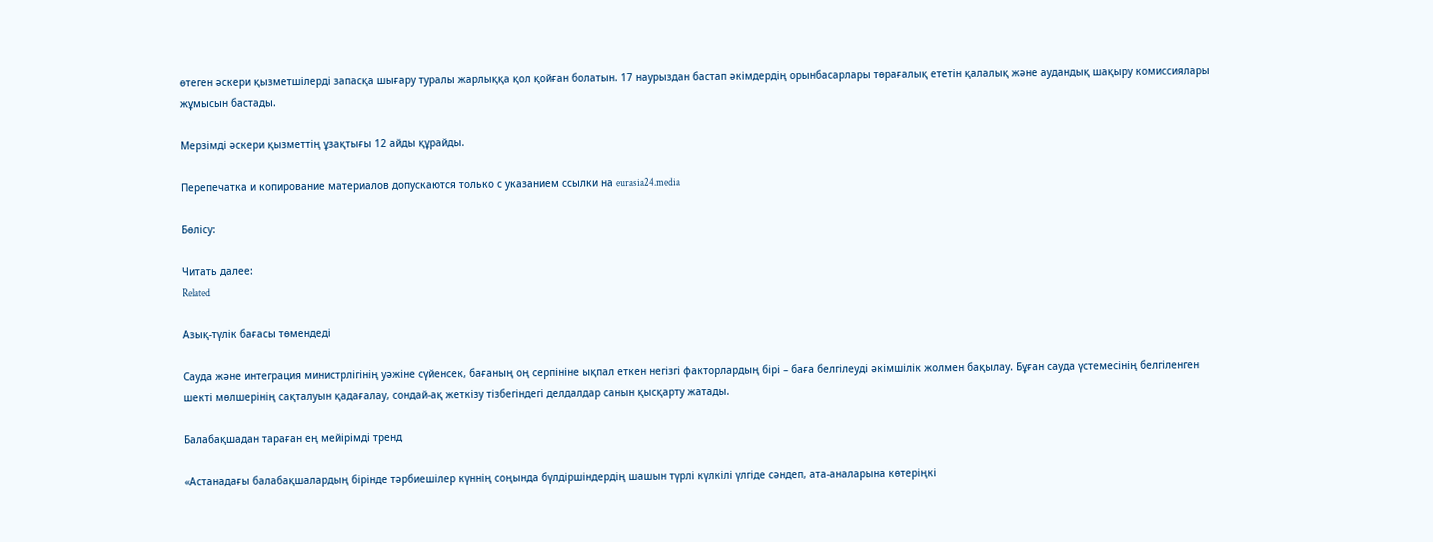өтеген әскери қызметшілерді запасқа шығару туралы жарлыққа қол қойған болатын. 17 наурыздан бастап әкімдердің орынбасарлары төрағалық ететін қалалық және аудандық шақыру комиссиялары жұмысын бастады.

Мерзімді әскери қызметтің ұзақтығы 12 айды құрайды.

Перепечатка и копирование материалов допускаются только с указанием ссылки на eurasia24.media

Бөлісу:

Читать далее:
Related

Азық-түлік бағасы төмендеді

Сауда және интеграция министрлігінің уәжіне сүйенсек, бағаның оң серпініне ықпал еткен негізгі факторлардың бірі – баға белгілеуді әкімшілік жолмен бақылау. Бұған сауда үстемесінің белгіленген шекті мөлшерінің сақталуын қадағалау, сондай-ақ жеткізу тізбегіндегі делдалдар санын қысқарту жатады.

Балабақшадан тараған ең мейірімді тренд

«Астанадағы балабақшалардың бірінде тәрбиешілер күннің соңында бүлдіршіндердің шашын түрлі күлкілі үлгіде сәндеп, ата-аналарына көтеріңкі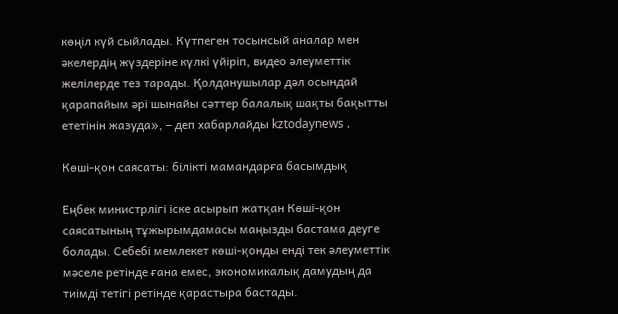көңіл күй сыйлады. Күтпеген тосынсый аналар мен әкелердің жүздеріне күлкі үйіріп, видео әлеуметтік желілерде тез тарады. Қолданушылар дәл осындай қарапайым әрі шынайы сәттер балалық шақты бақытты ететінін жазуда», – деп хабарлайды kztodaynews .

Көші-қон саясаты: білікті мамандарға басымдық

Еңбек министрлігі іске асырып жатқан Көші-қон саясатының тұжырымдамасы маңызды бастама деуге болады. Себебі мемлекет көші-қонды енді тек әлеуметтік мәселе ретінде ғана емес, экономикалық дамудың да тиімді тетігі ретінде қарастыра бастады.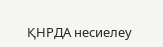ҚНРДА несиелеу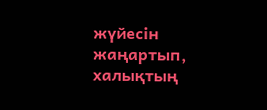жүйесін жаңартып, халықтың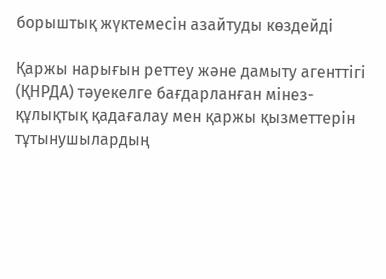борыштық жүктемесін азайтуды көздейді

Қаржы нарығын реттеу және дамыту агенттігі (ҚНРДА) тәуекелге бағдарланған мінез-құлықтық қадағалау мен қаржы қызметтерін тұтынушылардың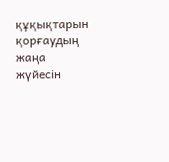құқықтарын қорғаудың жаңа жүйесін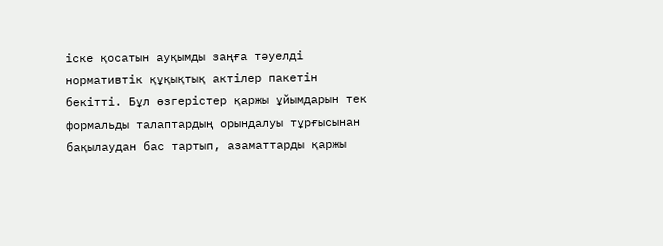іске қосатын ауқымды заңға тәуелді нормативтік құқықтық актілер пакетін бекітті. Бұл өзгерістер қаржы ұйымдарын тек формальды талаптардың орындалуы тұрғысынан бақылаудан бас тартып, азаматтарды қаржы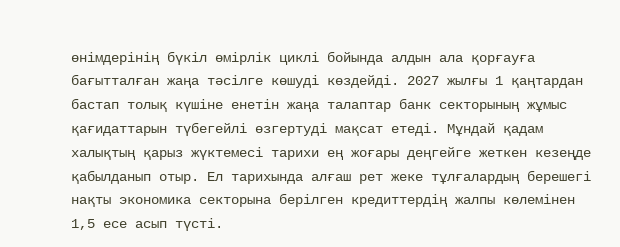өнімдерінің бүкіл өмірлік циклі бойында алдын ала қорғауға бағытталған жаңа тәсілге көшуді көздейді. 2027 жылғы 1 қаңтардан бастап толық күшіне енетін жаңа талаптар банк секторының жұмыс қағидаттарын түбегейлі өзгертуді мақсат етеді. Мұндай қадам халықтың қарыз жүктемесі тарихи ең жоғары деңгейге жеткен кезеңде қабылданып отыр. Ел тарихында алғаш рет жеке тұлғалардың берешегі нақты экономика секторына берілген кредиттердің жалпы көлемінен 1,5 есе асып түсті.